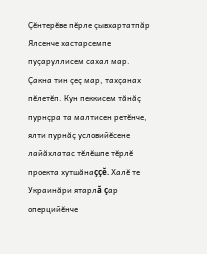Çĕнтерĕве пĕрле çывхартатпăр
Ялсенче хастарсемпе пуçаруллисем сахал мар. Çакна тин çеç мар, тахçанах пĕлетĕп. Кун пеккисем тăнăç пурнçра та малтисен ретĕнче, ялти пурнăç условийĕсене лайăхлатас тĕлĕшпе тĕрлĕ проекта хутшăнаççĕ. Халĕ те Украинăри ятарлă çар оперцийĕнче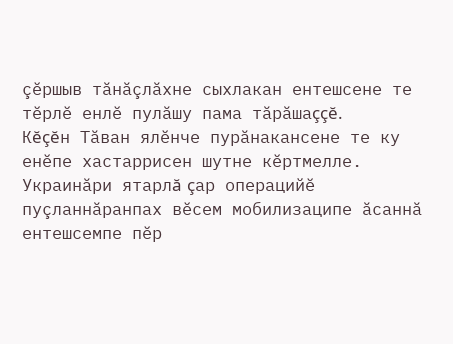çĕршыв тăнăçлăхне сыхлакан ентешсене те тĕрлĕ енлĕ пулăшу пама тăрăшаççĕ.
Кĕçĕн Тăван ялĕнче пурăнакансене те ку енĕпе хастаррисен шутне кĕртмелле. Украинăри ятарлă çар операцийĕ пуçланнăранпах вĕсем мобилизаципе ăсаннă ентешсемпе пĕр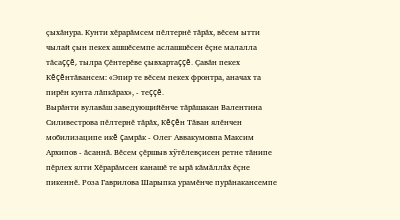çыхăнура. Кунти хĕрарăмсем пĕлтернĕ тăрăх, вĕсем ытти чылай çын пекех ашшĕсемпе аслашшĕсен ĕçне малалла тăсаççĕ, тылра Çĕнтерĕве çывхартаççĕ. Çавăн пекех Кĕçĕнтăвансем: «Эпир те вĕсем пекех фронтра, аначах та пирĕн кунта лăпкăрах», - теççĕ.
Вырăнти вулавăш заведующийĕнче тăрăшакан Валентина Силивестрова пĕлтернĕ тăрăх, Кĕçĕн Тăван ялĕнчен мобилизаципе икĕ çамрăк - Олег Аввакумовпа Максим Архипов - ăсаннă. Вĕсем çĕршыв хÿтĕлевçисен ретне тăнипе пĕрлех ялти Хĕрарăмсен канашĕ те ырă кăмăллăх ĕçне пикеннĕ. Роза Гаврилова Шарыпка урамĕнче пурăнакансемпе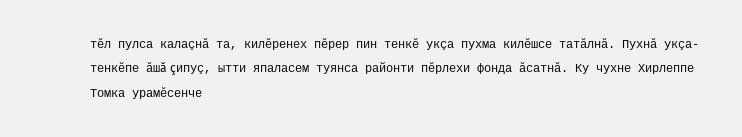тĕл пулса калаçнă та, килĕренех пĕрер пин тенкĕ укçа пухма килĕшсе татăлнă. Пухнă укçа-тенкĕпе ăшă çипуç, ытти япаласем туянса районти пĕрлехи фонда ăсатнă. Ку чухне Хирлеппе Томка урамĕсенче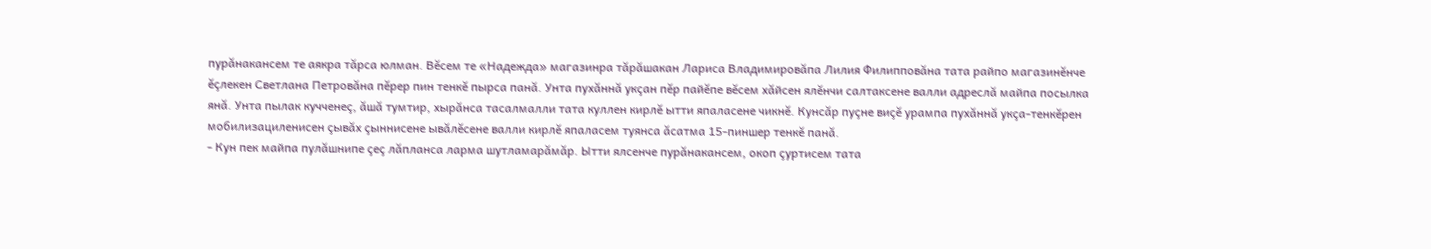пурăнакансем те аякра тăрса юлман. Вĕсем те «Надежда» магазинра тăрăшакан Лариса Владимировăпа Лилия Филипповăна тата райпо магазинĕнче ĕçлекен Светлана Петровăна пĕрер пин тенкĕ пырса панă. Унта пухăннă укçан пĕр пайĕпе вĕсем хăйсен ялĕнчи салтаксене валли адреслă майпа посылка янă. Унта пылак кучченеç, ăшă тумтир, хырăнса тасалмалли тата куллен кирлĕ ытти япаласене чикнĕ. Кунсăр пуçне виçĕ урампа пухăннă укçа-тенкĕрен мобилизациленисен çывăх çыннисене ывăлĕсене валли кирлĕ япаласем туянса ăсатма 15-пиншер тенкĕ панă.
- Кун пек майпа пулăшнипе çеç лăпланса ларма шутламарăмăр. Ытти ялсенче пурăнакансем, окоп çуртисем тата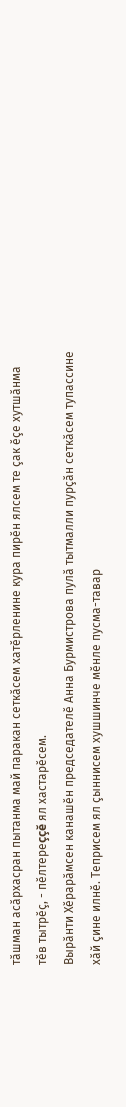тăшман асăрхасран пытанма май паракан сеткăсем хатĕрленине кура пирĕн ялсем те çак ĕçе хутшăнма тĕв тытрĕç, - пĕлтереççĕ ял хастарĕсем.
Вырăнти Хĕрарăмсен канашĕн председателĕ Анна Бурмистрова пулă тытмалли пурçăн сеткăсем тупассине хăй çине илнĕ. Теприсем ял çыннисем хушшинче мĕнле пусма-тавар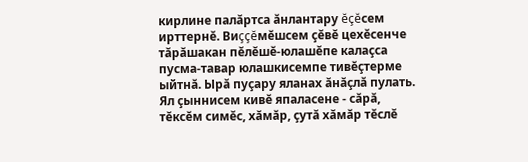кирлине палăртса ăнлантару ĕçĕсем ирттернĕ. Виççĕмĕшсем çĕвĕ цехĕсенче тăрăшакан пĕлĕшĕ-юлашĕпе калаçса пусма-тавар юлашкисемпе тивĕçтерме ыйтнă. Ырă пуçару яланах ăнăçлă пулать. Ял çыннисем кивĕ япаласене - сăрă, тĕксĕм симĕс, хăмăр, çутă хăмăр тĕслĕ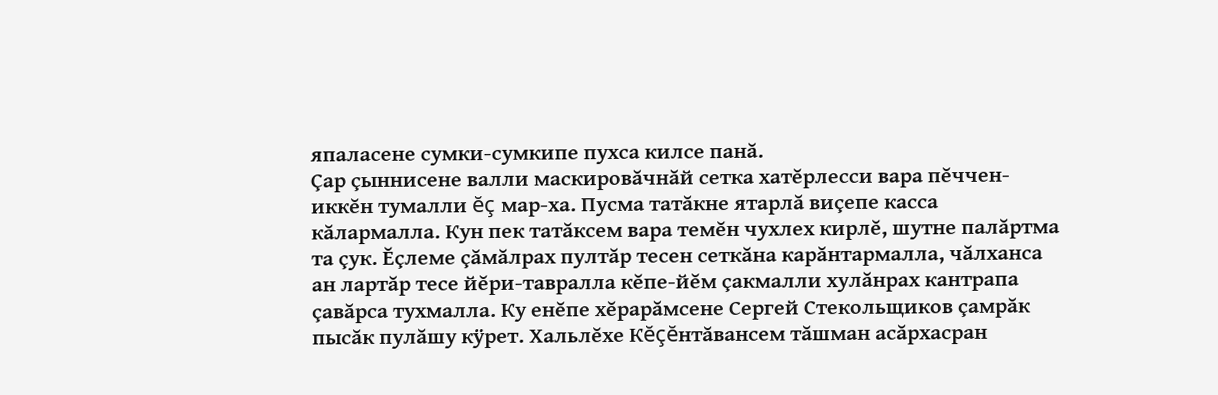япаласене сумки-сумкипе пухса килсе панă.
Çар çыннисене валли маскировăчнăй сетка хатĕрлесси вара пĕччен-иккĕн тумалли ĕç мар-ха. Пусма татăкне ятарлă виçепе касса кăлармалла. Кун пек татăксем вара темĕн чухлех кирлĕ, шутне палăртма та çук. Ĕçлеме çăмăлрах пултăр тесен сеткăна карăнтармалла, чăлханса ан лартăр тесе йĕри-тавралла кĕпе-йĕм çакмалли хулăнрах кантрапа çавăрса тухмалла. Ку енĕпе хĕрарăмсене Сергей Стекольщиков çамрăк пысăк пулăшу кÿрет. Хальлĕхе Кĕçĕнтăвансем тăшман асăрхасран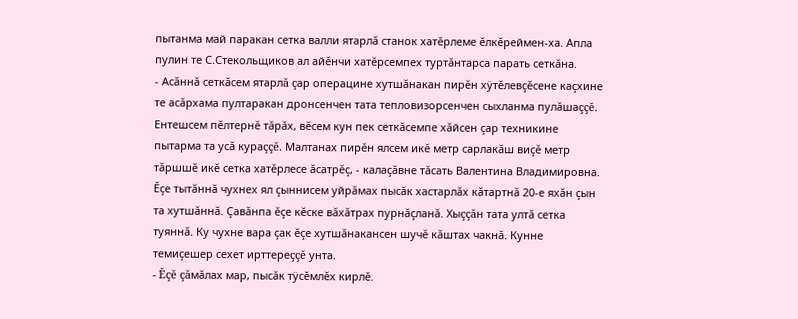пытанма май паракан сетка валли ятарлă станок хатĕрлеме ĕлкĕреймен-ха. Апла пулин те С.Стекольщиков ал айĕнчи хатĕрсемпех туртăнтарса парать сеткăна.
- Асăннă сеткăсем ятарлă çар операцине хутшăнакан пирĕн хÿтĕлевçĕсене каçхине те асăрхама пултаракан дронсенчен тата тепловизорсенчен сыхланма пулăшаççĕ. Ентешсем пĕлтернĕ тăрăх, вĕсем кун пек сеткăсемпе хăйсен çар техникине пытарма та усă кураççĕ. Малтанах пирĕн ялсем икĕ метр сарлакăш виçĕ метр тăршшĕ икĕ сетка хатĕрлесе ăсатрĕç, - калаçăвне тăсать Валентина Владимировна.
Ĕçе тытăннă чухнех ял çыннисем уйрăмах пысăк хастарлăх кăтартнă 20-е яхăн çын та хутшăннă. Çавăнпа ĕçе кĕске вăхăтрах пурнăçланă. Хыççăн тата ултă сетка туяннă. Ку чухне вара çак ĕçе хутшăнакансен шучĕ кăштах чакнă. Кунне темиçешер сехет ирттереççĕ унта.
- Ĕçĕ çăмăлах мар, пысăк тÿсĕмлĕх кирлĕ.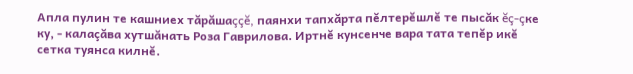Апла пулин те кашниех тăрăшаççĕ, паянхи тапхăрта пĕлтерĕшлĕ те пысăк ĕç-çке ку, - калаçăва хутшăнать Роза Гаврилова. Иртнĕ кунсенче вара тата тепĕр икĕ сетка туянса килнĕ.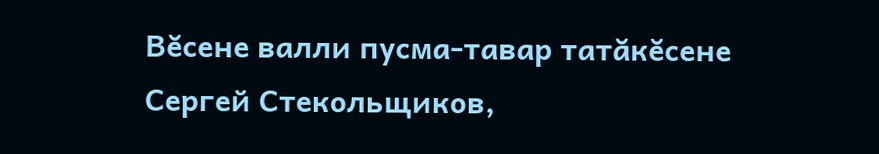Вĕсене валли пусма-тавар татăкĕсене Сергей Стекольщиков,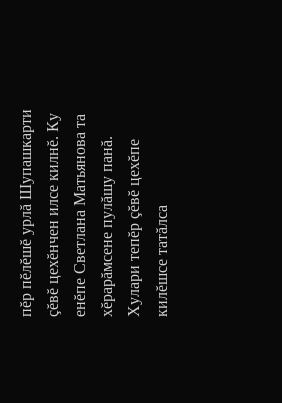пĕр пĕлĕшĕ урлă Шупашкарти çĕвĕ цехĕнчен илсе килнĕ. Ку енĕпе Светлана Матьянова та хĕрарăмсене пулăшу панă. Хулари тепĕр çĕвĕ цехĕпе килĕшсе татăлса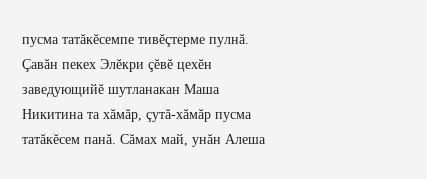пусма татăкĕсемпе тивĕçтерме пулнă. Çавăн пекех Элĕкри çĕвĕ цехĕн заведующийĕ шутланакан Маша Никитина та хăмăр, çутă-хăмăр пусма татăкĕсем панă. Сăмах май, унăн Алеша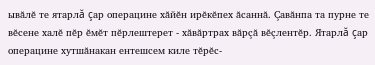ывăлĕ те ятарлă çар операцине хăйĕн ирĕкĕпех ăсаннă. Çавăнпа та пурне те вĕсене халĕ пĕр ĕмĕт пĕрлештерет - хăвăртрах вăрçă вĕçлентĕр. Ятарлă çар операцине хутшăнакан ентешсем киле тĕрĕс-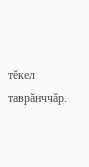тĕкел таврăнччăр.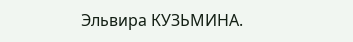Эльвира КУЗЬМИНА.